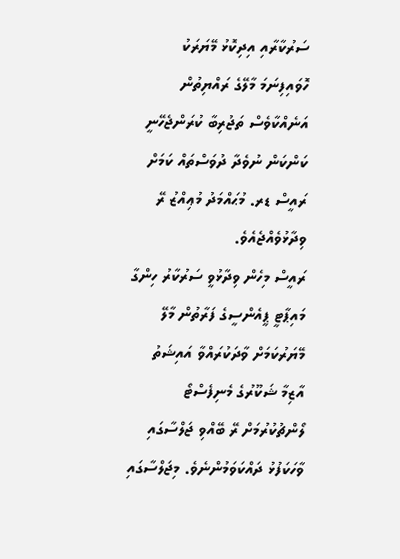ސަރުކާރާއި އިދިކޮޅު މޭޔަރަކު ހޮވައިފިނަމަ މާލޭގެ ރައްޔިތުން އަނެއްކާވެސް ތަޖުރިބާ ކުރަންޖެހޭނީ ކަންކަން ނުވެދާ ދުވަސްތައް ކަމަށް ރައީސް ޑރ. މުޙައްމަދު މުޢިއްޒު ރޭ ވިދާޅުވެއްޖެއެވެ.
ރައީސް މިހެން ވިދާޅުވީ ސަރުކާރު ހިންގާ މައިޕާޓީ ޕީއެންސީގެ ފަރާތުން މާލޭ މޭޔަރުކަމަށް ވާދަކުރައްވާ އައިޝަތު އާޒިމާ ޝަކޫރުގެ މެނިފެސްޓޯ ލޯންޗުކުރުމަށް ރޭ ބޭއްވި ޖަލްސާގައި ވާހަކަފުޅު ދައްކަވަމުންނެވެ. މިޖަލްސާގައި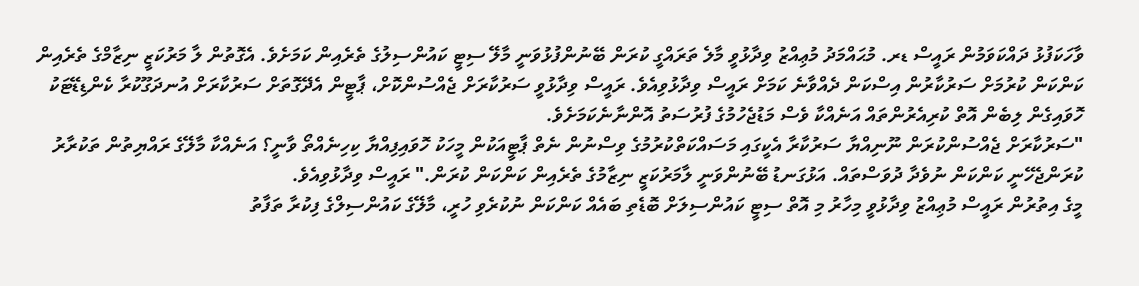ވާހަކަފުޅު ދައްކަވަމުން ރައީސް ޑރ. މުޙައްމަދު މުޢިއްޒު ވިދާޅުވީ މާލެ ތަރައްގީ ކުރަން ބޭނުންފުޅުވަނީ މާލޭ ސިޓީ ކައުންސިލުގެ ތެރެއިން ކަމަށެވެ. އެގޮތުން ލާ މަރުކަޒީ ނިޒާމްގެ ތެރެއިން ކަންކަން ކުރުމަށް ސަރުކާރުން އިސްކަން ދެއްވާނެ ކަމަށް ރައީސް ވިދާޅުވިއެވެ. ރައީސް ވިދާޅުވީ ސަރުކާރަށް ޖެއްސުންކޮށް، ޕާޓީން އެދޭގޮތަށް ސަރުކާރަށް އުނދަގޫކުރާ ކެންޑިޑޭޓަކު ހޮވައިގެން ލިބެން އޮތް ކުރިއެރުންތައް އަނެއްކާ ވެސް މަޑުޖެހުމުގެ ފުރުސަތު އޮންނާނެކަމަށެވެ.
"ސަރުކާރަށް ޖެއްސުންކުރަން ނޫނިއްޔާ ސަރުކާރާ އެކީގައި މަސައްކަތްކުރުމުގެ ވިސްނުން ނެތް ޕާޓީއަކުން މީހަކު ހޮވައިފިއްޔާ ކިހިނެއްތޯ ވާނީ؟ އަނެއްކާ މާލޭގެ ރައްޔިތުން ތަކުރާރު ކުރަންޖެހޭނީ ކަންކަން ނުވެދާ ދުވަސްތައް. އަޅުގަނޑު ބޭނުންވަނީ ލާމަރުކަޒީ ނިޒާމުގެ ތެރެއިން ކަންކަން ކުރަން." ރައީސް ވިދާޅުވިއެވެ.
މީގެ އިތުރުން ރައީސް މުޢިއްޒު ވިދާޅުވީ މިހާރު މި އޮތް ސިޓީ ކައުންސިލަށް ބޮޑެތި ބައެއް ކަންކަން ނުކުރެވި ހުރީ، މާލޭގެ ކައުންސިލްގެ ފިކުރާ ތަފާތު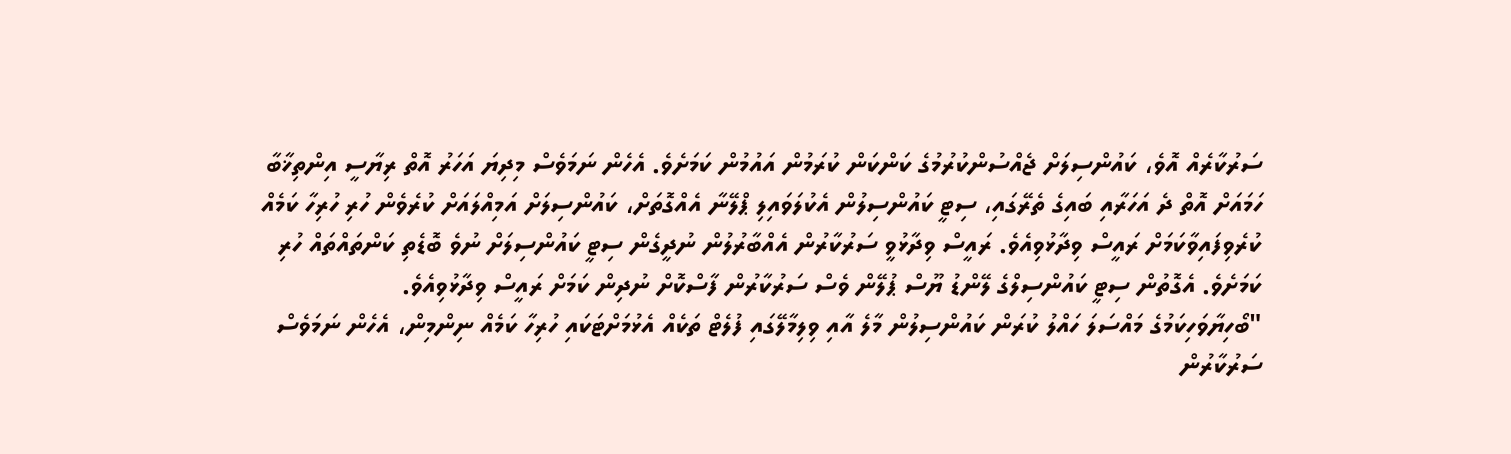ސަރުކާރެއް އޮވެ، ކައުންސިލަށް ޖެއްސުންކުރުމުގެ ކަންކަން ކުރަމުން އައުމުން ކަމަށެވެ. އެހެން ނަމަވެސް މިދިޔަ އަހަރު އޮތް ރިޔާސީ އިންތިޚާބާ ހަމައަށް އޮތް ދެ އަހަރާއި ބައިގެ ތެރޭގައި، ސިޓީ ކައުންސިލުން އެކުލަވައިލި ޕްލޭނާ އެއްގޮތަށް، ކައުންސިލަށް އަމިއްލައަށް ކުރެވެން ހުރި ހުރިހާ ކަމެއް ކުރެވިފައިވާކަމަށް ރައީސް ވިދާޅުވިއެވެ. ރައީސް ވިދާޅުވީ ސަރުކާރުން އެއްބާރުލުން ނުދީގެން ސިޓީ ކައުންސިލަށް ނުވެ ބޮޑެތި ކަންތައްތައް ހުރި ކަމަށެވެ. އެގޮތުން ސިޓީ ކައުންސިލްގެ ލޭންޑު ޔޫސް ޕުލޭން ވެސް ސަރުކާރުން ފާސްކޮށް ނުދިން ކަމަށް ރައީސް ވިދާޅުވިއެވެ.
"ބޯހިޔާވަހިކަމުގެ މައްސަލަ ހައްލު ކުރަން ކައުންސިލުން މާލެ އާއި ވިލިމާލޭގައި ފުލެޓް ތަކެއް އެޅުމަށްޓަކައި ހުރިހާ ކަމެއް ނިންމިން، އެހެން ނަމަވެސް ސަރުކާރުން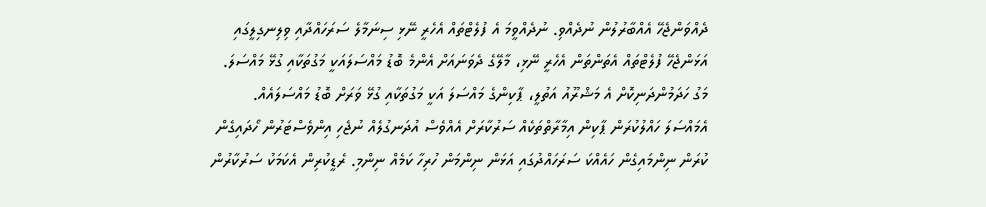ދެއްވަންޖެހޭ އެއްބާރުލުން ނުދެއްވި. ނުދެއްވީމަ އެ ފުލެޓްތައް އެހެރީ ނޭޅި ސިނަމާލެ ސަރަހައްދާއި ވިލިނގިލީގައި އަޅަންޖެހޭ ފުލެޓްތައް އެތަންތަން އެހެރީ ނޭޅި، މާލޭގެ ދެވަނައަށް އެންމެ ބޮޑު މައްސަލައަކީ މަގުތަކާއި ގުޅޭ މައްސަލަ. މަގު ހަދަމުންދަނިކޮށް އެ މަޝްރޫއު އަތުލީ، ޕާކިންގެ މައްސަލަ އަކީ މަގުތަކާއި ގުޅޭ ވަރަށް ބޮޑު މައްސަލައެއް. އެމައްސަލަ ހައްލުކުރަން ޕާކިން އިމާރާތްތަކެއް ސަރުކާރަށް އެއްވެސް އުދަނގުލެއް ނުޖެހި އިންވެސްޓަރުން ހޯދައިގެން ކުރަން ނިންމައިގެން ހައެއްކަ ސަރަހައްދުގައި އަޅަން ނިންމަން ހުރިހާ ކަމެއް ނިންމި. ރެޑީކުރިން އެކަމަކު ސަރުކާރުން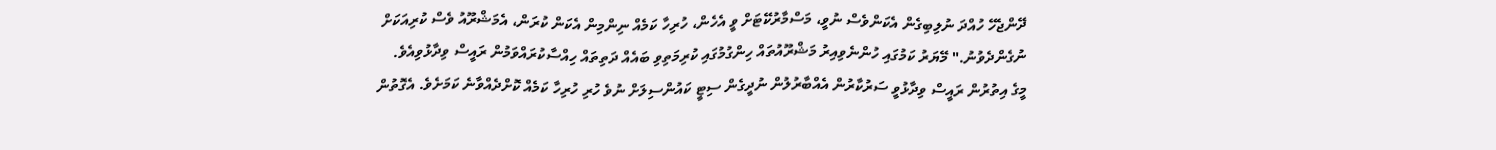ދޭންޖެހޭ ހުއްދަ ނުލިބިގެން އެކަންވެސް ނުވީ، މަސްމާރުކޭޓަށް ވީ އެހެން، ހުރިހާ ކަމެއް ނިންމިން އެކަން ކުރަން، އެމަޝްރޫއު ވެސް ކުރިއަކަށް ނުގެންދެވުނު." މޭޔަރު ކަމުގައި ހުންނެވިއިރު މަޝްރޫއުތައް ހިންގުމުގައި ކުރިމަތިވި ބައެއް ދަތިތައް ހިއްސާކުރައްވަމުން ރައީސް ވިދާޅުވިއެވެ.
މީގެ އިތުރުން ރައީސް ވިދާޅުވީ ސަރުކާރުން އެއްބާރުލުން ނުދީގެން ސިޓީ ކައުންސިލަށް ނުވެ ހުރި ހުރިހާ ކަމެއް ކޮށްދެއްވާނެ ކަމަށެވެ. އެގޮތުން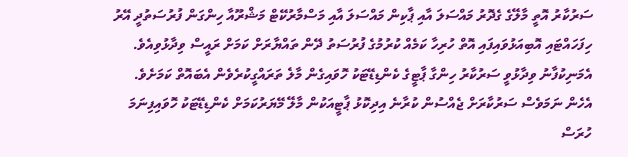ސަރުކާރު އޮތީ މާލޭގެ ގެދޮރު މައްސަލަ އާއި ޕާކިން މައްސަލަ އާއި މަސްމާރުކޭޓް މަޝްރޫއާ ހިންގަން ފުރުސަތުދީ އޭރު ހިފަހައްޓައި އޮބިއަޅުވައިފައި އޮތް ހުރިހާ ކަމެއް ކުރުމުގެ ފުރުސަތު ދޭން ތައްޔާރަށް ކަމަށް ރައީސް ވިދާޅުވިއެވެ. އެމަނިކުފާނު ވިދާޅުވީ ސަރުކާރު ހިންގާ ޕާޓީގެ ކެންޑިޑޭޓަކު ހޮވައިގެން މާލެ ތަރައްގީކުރެވެން އެބައޮތް ކަމަށެވެ. އެހެން ނަމަވެސް ސަރުކާރަށް ޖެއްސުން ކުރާނެ އިދިކޮޅު ޕާޓީއަކުން މާލޭ މޭޔަރުކަމަށް ކެންޑިޑޭޓަކު ހޮވައިފިނަމަ ހުރަސް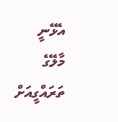އެޅޭނީ މާލޭގެ ތަރައްގީއަށް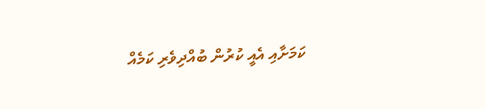ކަމަށާއި އެއީ ކުރުން ބުއްދިވެރި ކަމެއް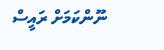ނޫންކަމަށް ރައީސް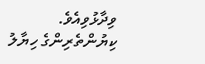ވިދާޅުވިއެވެ.
ކިޔުންތެރިންގެ ހިޔާލު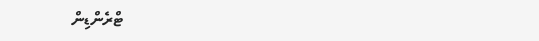ޓްރެންޑިން